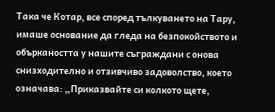Така че Котар, все според тълкуването на Тару, имаше основание да гледа на безпокойството и объркаността у нашите съграждани с онова снизходително и отзивчиво задоволство, което означава: „Приказвайте си колкото щете,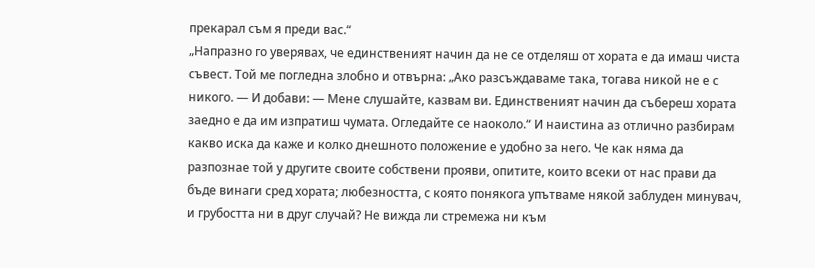прекарал съм я преди вас.“
„Напразно го уверявах, че единственият начин да не се отделяш от хората е да имаш чиста съвест. Той ме погледна злобно и отвърна: „Ако разсъждаваме така, тогава никой не е с никого. — И добави: — Мене слушайте, казвам ви. Единственият начин да събереш хората заедно е да им изпратиш чумата. Огледайте се наоколо.“ И наистина аз отлично разбирам какво иска да каже и колко днешното положение е удобно за него. Че как няма да разпознае той у другите своите собствени прояви, опитите, които всеки от нас прави да бъде винаги сред хората; любезността, с която понякога упътваме някой заблуден минувач, и грубостта ни в друг случай? Не вижда ли стремежа ни към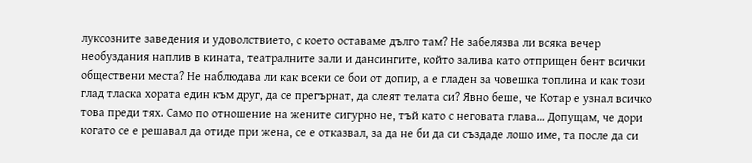луксозните заведения и удоволствието, с което оставаме дълго там? Не забелязва ли всяка вечер необуздания наплив в кината, театралните зали и дансингите, който залива като отприщен бент всички обществени места? Не наблюдава ли как всеки се бои от допир, а е гладен за човешка топлина и как този глад тласка хората един към друг, да се прегърнат, да слеят телата си? Явно беше, че Котар е узнал всичко това преди тях. Само по отношение на жените сигурно не, тъй като с неговата глава… Допущам, че дори когато се е решавал да отиде при жена, се е отказвал, за да не би да си създаде лошо име, та после да си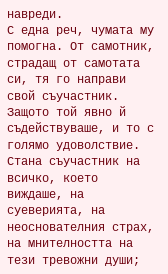навреди.
С една реч, чумата му помогна. От самотник, страдащ от самотата си, тя го направи свой съучастник. Защото той явно й съдействуваше, и то с голямо удоволствие. Стана съучастник на всичко, което виждаше, на суеверията, на неоснователния страх, на мнителността на тези тревожни души;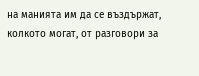на манията им да се въздържат, колкото могат, от разговори за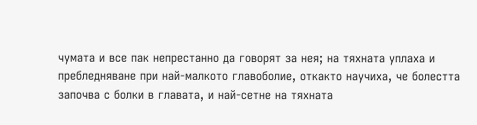чумата и все пак непрестанно да говорят за нея; на тяхната уплаха и пребледняване при най-малкото главоболие, откакто научиха, че болестта започва с болки в главата, и най-сетне на тяхната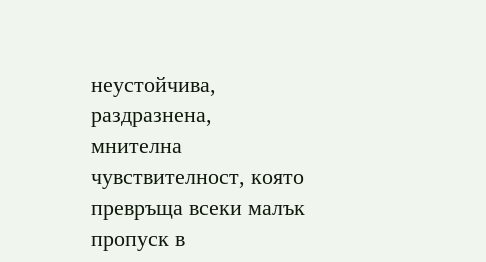неустойчива, раздразнена, мнителна чувствителност, която превръща всеки малък пропуск в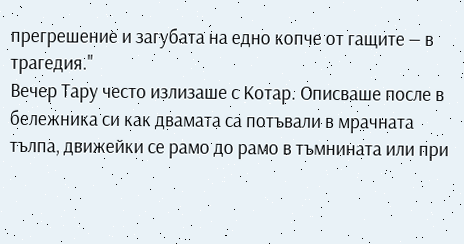прегрешение и загубата на едно копче от гащите — в трагедия."
Вечер Тару често излизаше с Котар. Описваше после в бележника си как двамата са потъвали в мрачната тълпа, движейки се рамо до рамо в тъмнината или при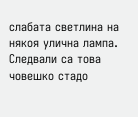слабата светлина на някоя улична лампа. Следвали са това човешко стадо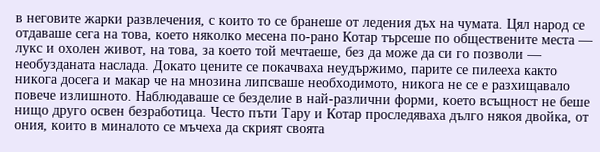в неговите жарки развлечения, с които то се бранеше от ледения дъх на чумата. Цял народ се отдаваше сега на това, което няколко месена по-рано Котар търсеше по обществените места — лукс и охолен живот, на това, за което той мечтаеше, без да може да си го позволи — необузданата наслада. Докато цените се покачваха неудържимо, парите се пилееха както никога досега и макар че на мнозина липсваше необходимото, никога не се е разхищавало повече излишното. Наблюдаваше се безделие в най-различни форми, което всъщност не беше нищо друго освен безработица. Често пъти Тару и Котар проследяваха дълго някоя двойка, от ония, които в миналото се мъчеха да скрият своята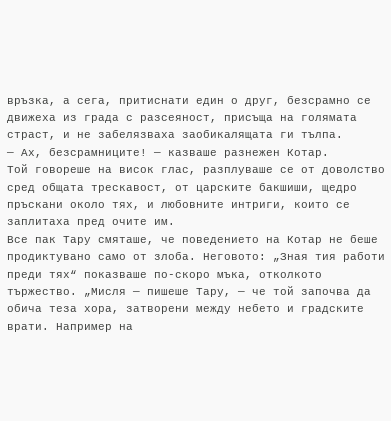връзка, а сега, притиснати един о друг, безсрамно се движеха из града с разсеяност, присъща на голямата страст, и не забелязваха заобикалящата ги тълпа.
— Ах, безсрамниците! — казваше разнежен Котар.
Той говореше на висок глас, разплуваше се от доволство сред общата трескавост, от царските бакшиши, щедро пръскани около тях, и любовните интриги, които се заплитаха пред очите им.
Все пак Тару смяташе, че поведението на Котар не беше продиктувано само от злоба. Неговото: „Зная тия работи преди тях“ показваше по-скоро мъка, отколкото тържество. „Мисля — пишеше Тару, — че той започва да обича теза хора, затворени между небето и градските врати. Например на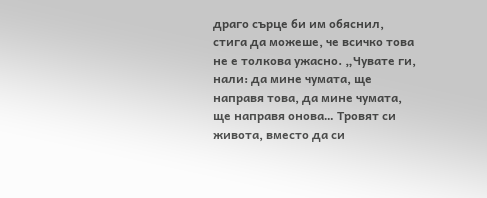драго сърце би им обяснил, стига да можеше, че всичко това не е толкова ужасно. „Чувате ги, нали: да мине чумата, ще направя това, да мине чумата, ще направя онова… Тровят си живота, вместо да си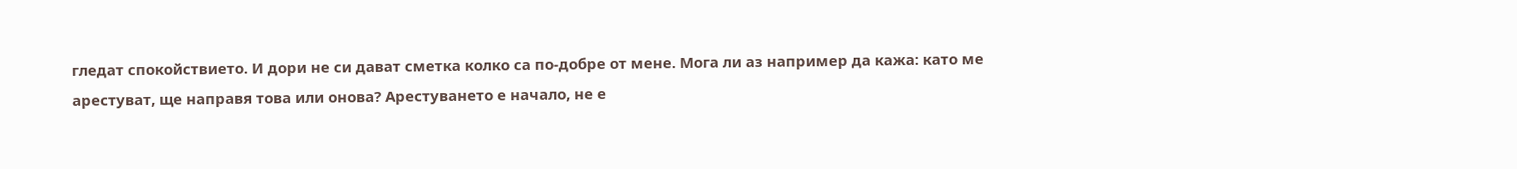гледат спокойствието. И дори не си дават сметка колко са по-добре от мене. Мога ли аз например да кажа: като ме арестуват, ще направя това или онова? Арестуването е начало, не е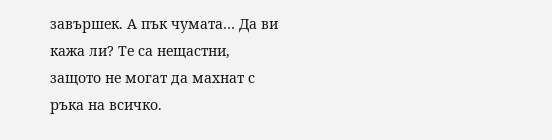завършек. А пък чумата… Да ви кажа ли? Те са нещастни, защото не могат да махнат с ръка на всичко.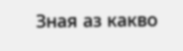Зная аз какво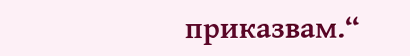приказвам.“